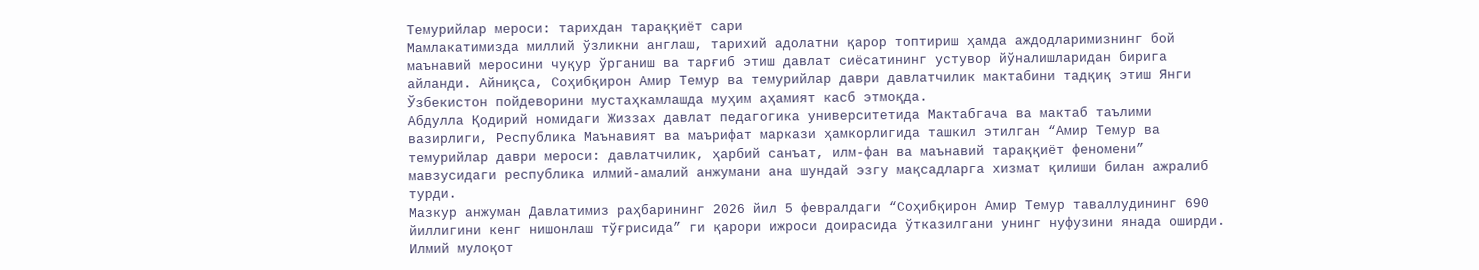Темурийлар мероси: тарихдан тараққиёт сари
Мамлакатимизда миллий ўзликни англаш, тарихий адолатни қарор топтириш ҳамда аждодларимизнинг бой маънавий меросини чуқур ўрганиш ва тарғиб этиш давлат сиёсатининг устувор йўналишларидан бирига айланди. Айниқса, Соҳибқирон Амир Темур ва темурийлар даври давлатчилик мактабини тадқиқ этиш Янги Ўзбекистон пойдеворини мустаҳкамлашда муҳим аҳамият касб этмоқда.
Абдулла Қодирий номидаги Жиззах давлат педагогика университетида Мактабгача ва мактаб таълими вазирлиги, Республика Маънавият ва маърифат маркази ҳамкорлигида ташкил этилган “Амир Темур ва темурийлар даври мероси: давлатчилик, ҳарбий санъат, илм-фан ва маънавий тараққиёт феномени” мавзусидаги республика илмий-амалий анжумани ана шундай эзгу мақсадларга хизмат қилиши билан ажралиб турди.
Мазкур анжуман Давлатимиз раҳбарининг 2026 йил 5 февралдаги “Соҳибқирон Амир Темур таваллудининг 690 йиллигини кенг нишонлаш тўғрисида” ги қарори ижроси доирасида ўтказилгани унинг нуфузини янада оширди. Илмий мулоқот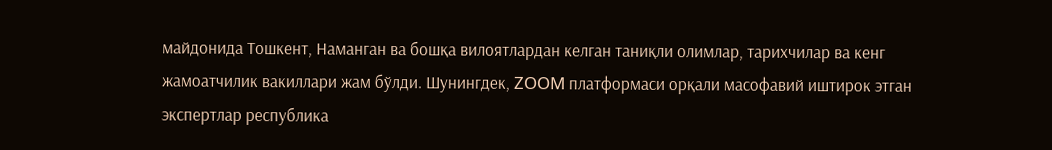майдонида Тошкент, Наманган ва бошқа вилоятлардан келган таниқли олимлар, тарихчилар ва кенг жамоатчилик вакиллари жам бўлди. Шунингдек, ZOOM платформаси орқали масофавий иштирок этган экспертлар республика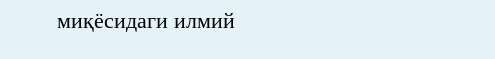миқёсидаги илмий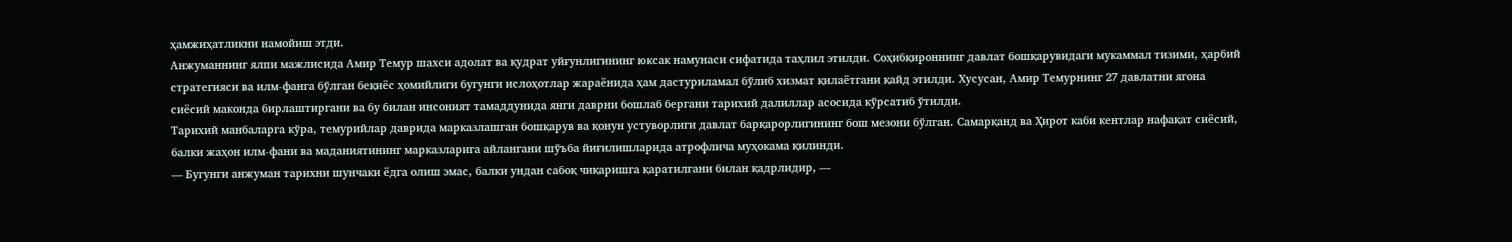ҳамжиҳатликни намойиш этди.
Анжуманнинг ялпи мажлисида Амир Темур шахси адолат ва қудрат уйғунлигининг юксак намунаси сифатида таҳлил этилди. Соҳибқироннинг давлат бошқарувидаги мукаммал тизими, ҳарбий стратегияси ва илм-фанга бўлган беқиёс ҳомийлиги бугунги ислоҳотлар жараёнида ҳам дастуриламал бўлиб хизмат қилаётгани қайд этилди. Хусусан, Амир Темурнинг 27 давлатни ягона сиёсий маконда бирлаштиргани ва бу билан инсоният тамаддунида янги даврни бошлаб бергани тарихий далиллар асосида кўрсатиб ўтилди.
Тарихий манбаларга кўра, темурийлар даврида марказлашган бошқарув ва қонун устуворлиги давлат барқарорлигининг бош мезони бўлган. Самарқанд ва Ҳирот каби кентлар нафақат сиёсий, балки жаҳон илм-фани ва маданиятининг марказларига айлангани шўъба йиғилишларида атрофлича муҳокама қилинди.
— Бугунги анжуман тарихни шунчаки ёдга олиш эмас, балки ундан сабоқ чиқаришга қаратилгани билан қадрлидир, —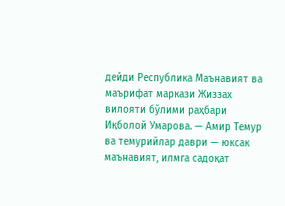дейди Республика Маънавият ва маърифат маркази Жиззах вилояти бўлими раҳбари Иқболой Умарова. — Амир Темур ва темурийлар даври — юксак маънавият, илмга садоқат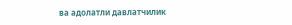ва адолатли давлатчилик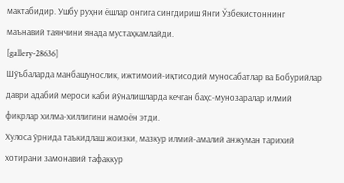мактабидир. Ушбу руҳни ёшлар онгига сингдириш Янги Ўзбекистоннинг маънавий таянчини янада мустаҳкамлайди.
[gallery-28636]
Шўъбаларда манбашунослик, ижтимоий-иқтисодий муносабатлар ва Бобурийлар даври адабий мероси каби йўналишларда кечган баҳс-мунозаралар илмий фикрлар хилма-хиллигини намоён этди.
Хулоса ўрнида таъкидлаш жоизки, мазкур илмий-амалий анжуман тарихий хотирани замонавий тафаккур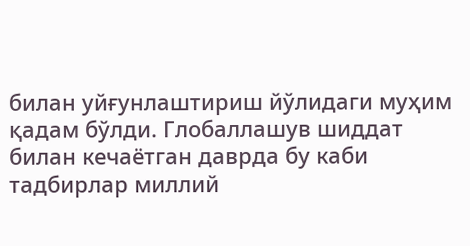билан уйғунлаштириш йўлидаги муҳим қадам бўлди. Глобаллашув шиддат билан кечаётган даврда бу каби тадбирлар миллий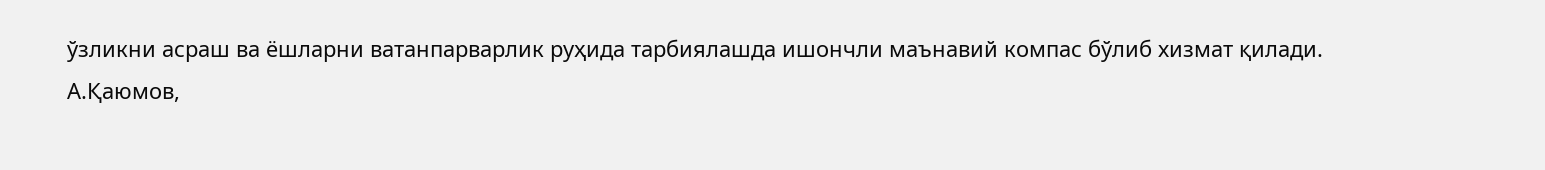ўзликни асраш ва ёшларни ватанпарварлик руҳида тарбиялашда ишончли маънавий компас бўлиб хизмат қилади.
А.Қаюмов,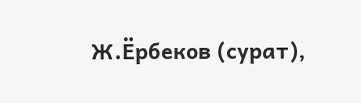Ж.Ёрбеков (сурат),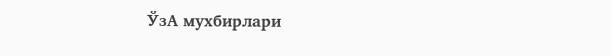ЎзА мухбирлари